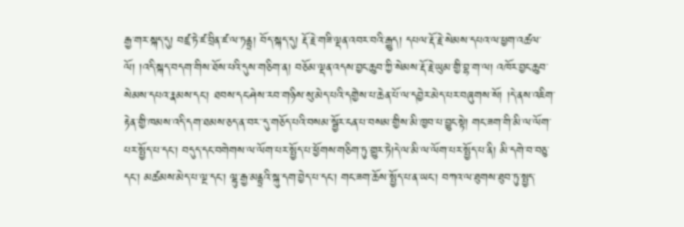རྒྱ་གར་སྐད་དུ། བཛྲ་ཏེ་ཛ་བྲིན་ཛ་ལ་ཏནྟྲ། བོད་སྐད་དུ། རྡོ་རྗེ་གཟི་ལྡན་འབར་བའི་རྒྱུད། དཔལ་རྡོ་རྗེ་སེམས་དཔའ་ལ་ཕྱག་འཚལ་ལོ། །འདི་སྐད་བདག་གིས་ཐོས་པའི་དུས་གཅིག་ན། བཅོམ་ལྡན་འདས་བྱང་ཆུབ་ཀྱི་སེམས་རྡོ་རྗེ་ཡུམ་གྱི་བྷ་ག་ལ། འཁོར་བྱང་ཆུབ་སེམས་དཔའ་རྣམས་དང་། ཐབས་དང་ཤེས་རབ་གཉིས་སུ་མེད་པའི་དགྱེས་པ་ཆེན་པོ་ལ་དབྱེར་མེད་པར་བཞུགས་སོ། །དེ་ནས་འཇིག་རྟེན་གྱི་ཁམས་འདི་དག་ཐམས་ཅད་ན་བར་་དུ་གཅོད་པའི་བསམ་སྦྱོར་ངན་པ་བསམ་གྱིས་མི་ཁྱབ་པ་བྱུང་སྟེ། གང་ཟག་གི་མི་ལ་ལོག་པར་སྤྱོད་པ་དང་། བདུད་དང་བགེགས་ལ་ལོག་པར་སྤྱོད་པ་ཕྱོགས་གཅིག་ཏུ་གྱུར་ཏེ།དེ་ལ་མི་ལ་ལོག་པར་སྤྱོད་པ་ནི། མི་དགེ་བ་བཅུ་དང་། མཚམས་མེད་པ་ལྔ་དང་། ལྷུ་རྒྱ་མནྟྲའི་སྐུ་དག་བྱེད་པ་དང་། གང་ཟག་ཆོས་སྤྱོད་པ་ན་ཡང་། བཀའ་ལ་ཐུགས་ཐུབ་ཏུ་སྤྱད་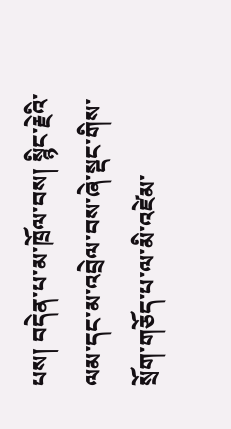པས། བདེན་པ་མ་ཁྲོལ་བས། སྙིང་རྗེའི་ལམ་དང་མ་འབྲེལ་བས་ཞེ་སྡང་གིས་སྲོག་གཅོད་པ་ལ་མི་འཛེམ་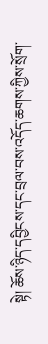སྟེ། ཆོས་ཉིད་དབྱིངས་དང་བྲལ་བས་འདོད་ཆགས་ཀྱིས་སྲོག་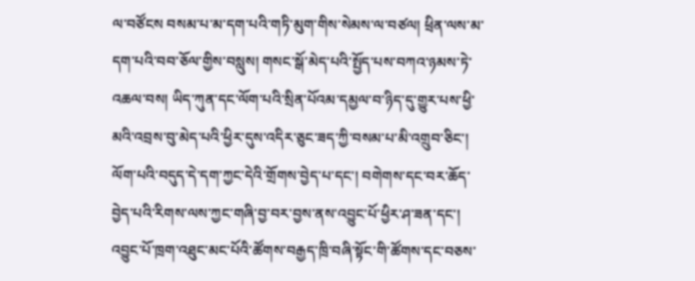ལ་བཙོངས བསམ་པ་མ་དག་པའི་གཏི་མུག་གིས་སེམས་ལ་བཙལ། ཕྲིན་ལས་མ་དག་པའི་བབ་ཅོལ་གྱིས་བསླུས། གསང་སྒོ་མེད་པའི་སྤྱོད་པས་བཀའ་ཉམས་ཏེ་འཆལ་བས། ཡིད་ཀུན་དང་ལོག་པའི་སྲིན་པོའམ་དམྱལ་བ་ཉིད་དུ་གྱུར་པས་ཕྱི་མའི་འབྲས་བུ་མེད་པའི་ཕྱིར་དུས་འདིར་ཅུང་ཟད་ཀྱི་བསམ་པ་མི་འགྲུབ་ཅིང་། ལོག་པའི་བདུད་དེ་དག་ཀྱང་དེའི་གྲོགས་བྱེད་པ་དང་། བགེགས་དང་བར་ཆོད་བྱེད་པའི་རིགས་ལས་ཀྱང་གཞི་བྱ་བར་བྱས་ནས་འབྱུང་པོ་ཕྱིར་ཤ་ཟན་དང་། འབྱུང་པོ་ཁྲག་འཐུང་མང་པོའི་ཚོགས་བརྒྱད་ཁྲི་བཞི་སྟོང་གི་ཚོགས་དང་བཅས་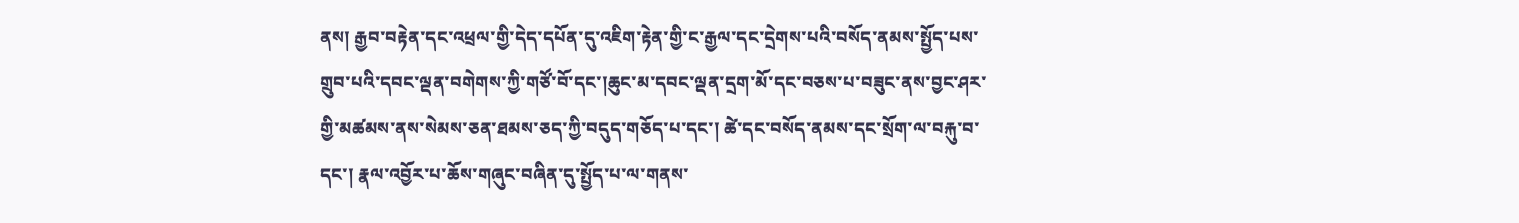ནས། རྒྱབ་བརྟེན་དང་འཕྲལ་གྱི་དེད་དཔོན་དུ་འཇིག་རྟེན་གྱི་ང་རྒྱལ་དང་དྲེགས་པའི་བསོད་ནམས་སྤྱོད་པས་གྲུབ་པའི་དབང་ལྡན་བགེགས་ཀྱི་གཙོ་བོ་དང་།ཆུང་མ་དབང་ལྡན་དྲག་མོ་དང་བཅས་པ་བཟུང་ནས་བྱང་ཤར་གྱི་མཚམས་ནས་སེམས་ཅན་ཐམས་ཅད་ཀྱི་བདུད་གཅོད་པ་དང་། ཚེ་དང་བསོད་ནམས་དང་སྲོག་ལ་བརྐུ་བ་དང་། རྣལ་འབྱོར་པ་ཆོས་གཞུང་བཞིན་དུ་སྤྱོད་པ་ལ་གནས་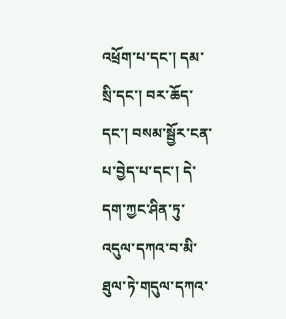འཕྲོག་པ་དང་། དམ་སྲི་དང་། བར་ཆོད་དང་། བསམ་སྦྱོར་ངན་པ་བྱེད་པ་དང་། དེ་དག་ཀྱང་ཤིན་ཏུ་འདུལ་དཀའ་བ་མི་ཐུལ་ཏེ་གདུལ་དཀའ་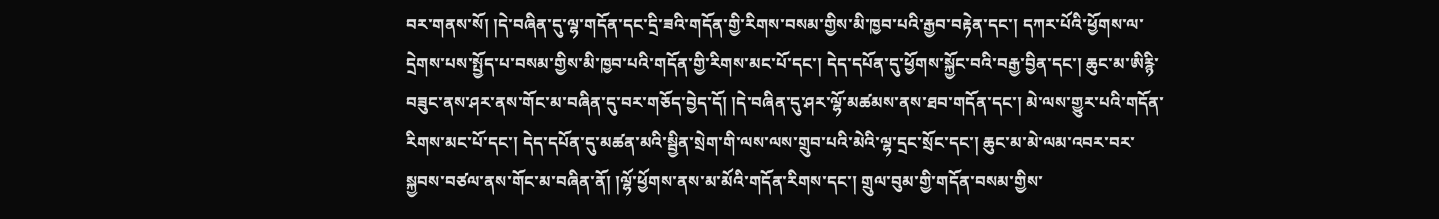བར་གནས་སོ། །དེ་བཞིན་དུ་ལྷ་གདོན་དང་དྲི་ཟའི་གདོན་གྱི་རིགས་བསམ་གྱིས་མི་ཁྱབ་པའི་རྒྱབ་བརྟེན་དང་། དཀར་པོའི་ཕྱོགས་ལ་དྲེགས་པས་སྤྱོད་པ་བསམ་གྱིས་མི་ཁྱབ་པའི་གདོན་གྱི་རིགས་མང་པོ་དང་། དེད་དཔོན་དུ་ཕྱོགས་སྐྱོང་བའི་བརྒྱ་བྱིན་དང་། ཆུང་མ་ཨིརྙི་བཟུང་ནས་ཤར་ནས་གོང་མ་བཞིན་དུ་བར་གཅོད་བྱེད་དོ། །དེ་བཞིན་དུ་ཤར་ལྷོ་མཚམས་ནས་ཐབ་གདོན་དང་། མེ་ལས་གྱུར་པའི་གདོན་རིགས་མང་པོ་དང་། དེད་དཔོན་དུ་མཚན་མའི་སྦྱིན་སྲེག་གི་ལས་ལས་གྲུབ་པའི་མེའི་ལྷ་དྲང་སྲོང་དང་། ཆུང་མ་མེ་ལམ་འབར་བར་སྐྱབས་བཙལ་ནས་གོང་མ་བཞིན་ནོ། །ལྷོ་ཕྱོགས་ནས་མ་མོའི་གདོན་རིགས་དང་། གྲུལ་བུམ་གྱི་གདོན་བསམ་གྱིས་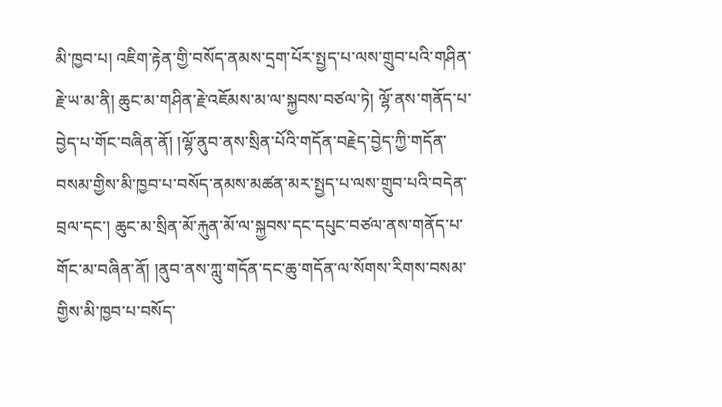མི་ཁྱབ་པ། འཇིག་རྟེན་གྱི་བསོད་ནམས་དྲག་པོར་སྤྱད་པ་ལས་གྲུབ་པའི་གཤིན་རྗེ་ཡ་མ་ནི། ཆུང་མ་གཤིན་རྗེ་འཇོམས་མ་ལ་སྐྱབས་བཙལ་ཏེ། ལྷོ་ནས་གནོད་པ་བྱེད་པ་གོང་བཞིན་ནོ། །ལྷོ་ནུབ་ནས་སྲིན་པོའི་གདོན་བརྗེད་བྱེད་ཀྱི་གདོན་བསམ་གྱིས་མི་ཁྱབ་པ་བསོད་ནམས་མཚན་མར་སྤྱད་པ་ལས་གྲུབ་པའི་བདེན་བྲལ་དང་། ཆུང་མ་སྲིན་མོ་རྐུན་མོ་ལ་སྐྱབས་དང་དཔུང་བཙལ་ནས་གནོད་པ་གོང་མ་བཞིན་ནོ། །ནུབ་ནས་ཀླུ་གདོན་དང་ཆུ་གདོན་ལ་སོགས་རིགས་བསམ་གྱིས་མི་ཁྱབ་པ་བསོད་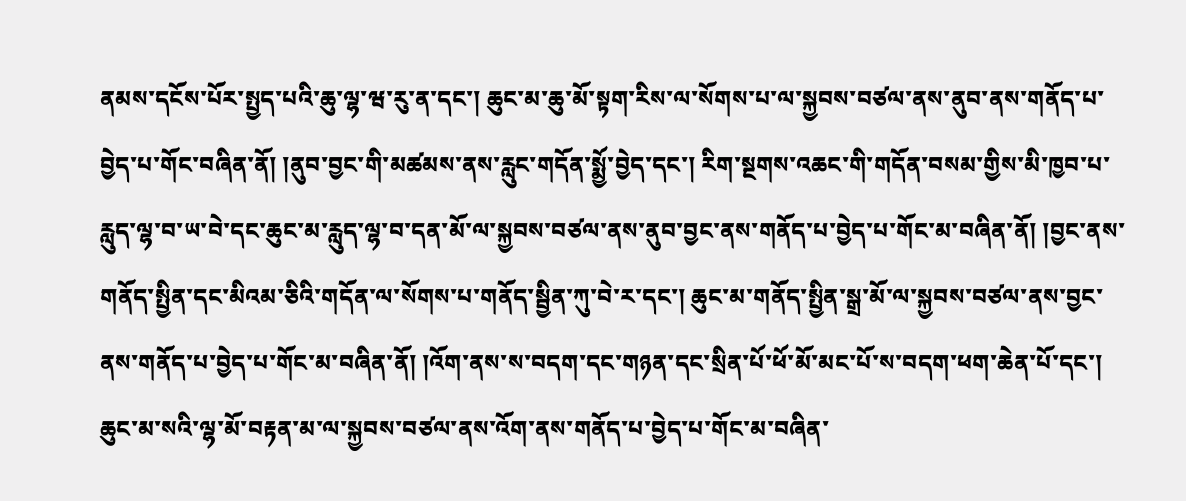ནམས་དངོས་པོར་སྤྱད་པའི་ཆུ་ལྷ་ཝ་རུ་ན་དང་། ཆུང་མ་ཆུ་མོ་སྟག་རིས་ལ་སོགས་པ་ལ་སྐྱབས་བཙལ་ནས་ནུབ་ནས་གནོད་པ་བྱེད་པ་གོང་བཞིན་ནོ། །ནུབ་བྱང་གི་མཚམས་ནས་རླུང་གདོན་སྨྱོ་བྱེད་དང་། རིག་སྔགས་འཆང་གི་གདོན་བསམ་གྱིས་མི་ཁྱབ་པ་རླུད་ལྷ་བ་ཡ་བེ་དང་ཆུང་མ་རླུད་ལྷ་བ་དན་མོ་ལ་སྐྱབས་བཙལ་ནས་ནུབ་བྱང་ནས་གནོད་པ་བྱེད་པ་གོང་མ་བཞིན་ནོ། །བྱང་ནས་གནོད་སྤྱིན་དང་མིའམ་ཅིའི་གདོན་ལ་སོགས་པ་གནོད་སྦྱིན་ཀུ་བེ་ར་དང་། ཆུང་མ་གནོད་སྤྱིན་སྒྲ་མོ་ལ་སྐྱབས་བཙལ་ནས་བྱང་ནས་གནོད་པ་བྱེད་པ་གོང་མ་བཞིན་ནོ། །འོག་ནས་ས་བདག་དང་གཉན་དང་སྲིན་པོ་ཕོ་མོ་མང་པོ་ས་བདག་ཕག་ཆེན་པོ་དང་། ཆུང་མ་སའི་ལྷ་མོ་བརྟན་མ་ལ་སྐྱབས་བཙལ་ནས་འོག་ནས་གནོད་པ་བྱེད་པ་གོང་མ་བཞིན་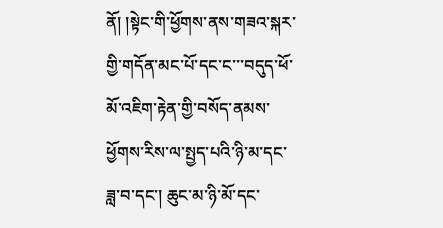ནོ། །སྟེང་གི་ཕྱོགས་ནས་གཟའ་སྐར་གྱི་གདོན་མང་པོ་དང་ང་་་བདུད་ཕོ་མོ་འཇིག་རྟེན་གྱི་བསོད་ནམས་ཕྱོགས་རིས་ལ་སྤྱད་པའི་ཉི་མ་དང་ཟླ་བ་དང་། ཆུང་མ་ཉི་མོ་དང་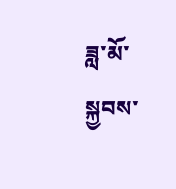ཟླ་མོ་སྐྱབས་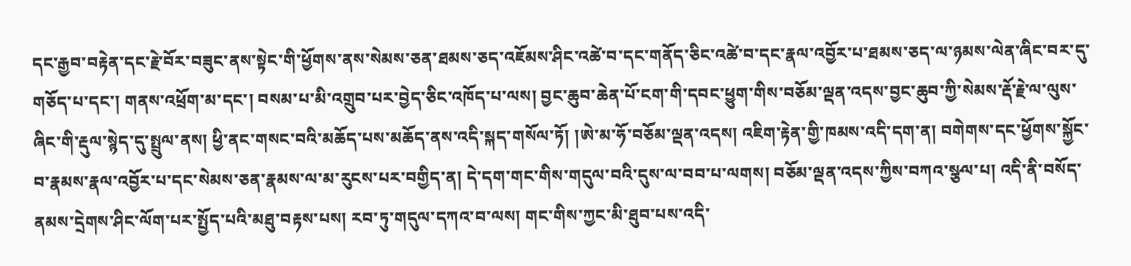དང་རྒྱབ་བརྟེན་དང་རྗེ་བོར་བཟུང་ནས་སྟེང་གི་ཕྱོགས་ནས་སེམས་ཅན་ཐམས་ཅད་འཇོམས་ཤིང་འཚེ་བ་དང་གནོད་ཅིང་འཚེ་བ་དང་རྣལ་འབྱོར་པ་ཐམས་ཅད་ལ་ཉམས་ལེན་ཞིང་བར་དུ་གཅོད་པ་དང་། གནས་འཕྲོག་མ་དང་། བསམ་པ་མི་འགྲུབ་པར་བྱེད་ཅིང་འཁོད་པ་ལས། བྱང་ཆུབ་ཆེན་པོ་ངག་གི་དབང་ཕྱུག་གིས་བཅོམ་ལྡན་འདས་བྱང་ཆུབ་ཀྱི་སེམས་རྡོ་རྗེ་ལ་ལུས་ཞིང་གི་རྡུལ་སྙེད་དུ་སྤྲུལ་ནས། ཕྱི་ནང་གསང་བའི་མཆོད་པས་མཆོད་ནས་འདི་སྐད་གསོལ་ཏོ། །ཨེ་མ་ཧོ་བཅོམ་ལྡན་འདས། འཇིག་རྟེན་གྱི་ཁམས་འདི་དག་ན། བགེགས་དང་ཕྱོགས་སྐྱོང་བ་རྣམས་རྣལ་འབྱོར་པ་དང་སེམས་ཅན་རྣམས་ལ་མ་རུངས་པར་བགྱིད་ན། དེ་དག་གང་གིས་གདུལ་བའི་དུས་ལ་བབ་པ་ལགས། བཅོམ་ལྡན་འདས་ཀྱིས་བཀའ་སྩལ་པ། འདི་ནི་བསོད་ནམས་དྲེགས་ཤིང་ལོག་པར་སྤྱོད་པའི་མཐུ་བརྟས་པས། རབ་ཏུ་གདུལ་དཀའ་བ་ལས། གང་གིས་ཀྱང་མི་ཐུབ་པས་འདི་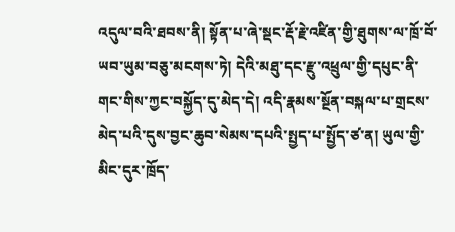འདུལ་བའི་ཐབས་ནི། སྟོན་པ་ཞེ་སྡང་རྡོ་རྗེ་འཛིན་གྱི་ཐུགས་ལ་ཁྲོ་བོ་ཡབ་ཡུམ་བཅུ་མངགས་ཏེ། དེའི་མཐུ་དང་རྫུ་འཕྲུལ་གྱི་དཔུང་ནི་གང་གིས་ཀྱང་བསྐྱོད་དུ་མེད་དེ། འདི་རྣམས་སྔོན་བསྐལ་པ་གྲངས་མེད་པའི་དུས་བྱང་ཆུབ་སེམས་དཔའི་སྤྱད་པ་སྤྱོད་ཙ་ན། ཡུལ་གྱི་མིང་དུར་ཁྲོད་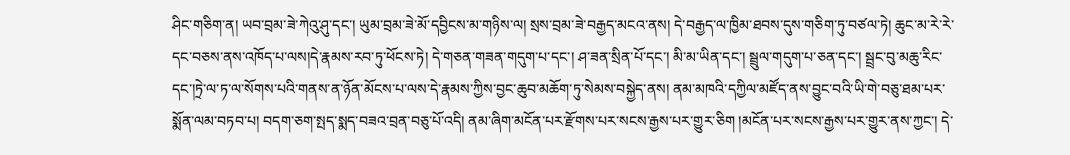ཤིང་གཅིག་ན། ཡབ་བྲམ་ཟེ་ཀེའུ་ཤུ་དང་། ཡུམ་བྲམ་ཟེ་མོ་དབྱིངས་མ་གཉིས་ལ། སྲས་བྲམ་ཟེ་བརྒྱད་མངའ་ནས། དེ་བརྒྱད་ལ་ཁྱིམ་ཐབས་དུས་གཅིག་ཏུ་བཙལ་ཏེ། ཆུང་མ་རེ་རེ་དང་བཅས་ནས་འཁོད་པ་ལས།དེ་རྣམས་རབ་ཏུ་ཕོངས་ཏེ། དེ་གཅན་གཟན་གདུག་པ་དང་། ཤ་ཟན་སྲིན་པོ་དང་། མི་མ་ཡིན་དང་། སྦྲུལ་གདུག་པ་ཅན་དང་། སྦྲང་བུ་མཆུ་རིང་དང་།ཏྲེ་ལ་ཏ་ལ་སོགས་པའི་གནས་ན་ཉོན་མོངས་པ་ལས་དེ་རྣམས་ཀྱིས་བྱང་ཆུབ་མཆོག་ཏུ་སེམས་བསྐྱེད་ནས། ནམ་མཁའི་དཀྱིལ་མཛོད་ནས་བྱུང་བའི་ཡི་གེ་བཅུ་ཐམ་པར་སྨོན་ལམ་བཏབ་པ། བདག་ཅག་སྤད་སྨད་བཟའ་བྲན་བཅུ་པོ་འདི། ནམ་ཞིག་མངོན་པར་རྫོགས་པར་སངས་རྒྱས་པར་གྱུར་ཅིག །མངོན་པར་སངས་རྒྱས་པར་གྱུར་ནས་ཀྱང་། དེ་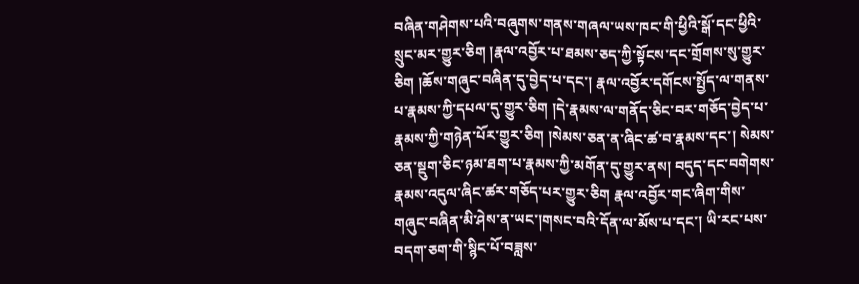བཞིན་གཤེགས་པའི་བཞུགས་གནས་གཞལ་ཡས་ཁང་གི་ཕྱིའི་སྒོ་དང་ཕྱིའི་སྲུང་མར་གྱུར་ཅིག །རྣལ་འབྱོར་པ་ཐམས་ཅད་ཀྱི་སྟོངས་དང་གྲོགས་སུ་གྱུར་ཅིག །ཆོས་གཞུང་བཞིན་དུ་བྱེད་པ་དང་། རྣལ་འབྱོར་དགོངས་སྤྱོད་ལ་གནས་པ་རྣམས་ཀྱི་དཔལ་དུ་གྱུར་ཅིག །དེ་རྣམས་ལ་གནོད་ཅིང་བར་གཅོད་བྱེད་པ་རྣམས་ཀྱི་གཉེན་པོར་གྱུར་ཅིག །སེམས་ཅན་ན་ཞིང་ཚ་བ་རྣམས་དང་། སེམས་ཅན་སྡུག་ཅིང་ཉམ་ཐག་པ་རྣམས་ཀྱི་མགོན་དུ་གྱུར་ནས། བདུད་དང་བགེགས་རྣམས་འདུལ་ཞིང་ཚར་གཅོད་པར་གྱུར་ཅིག རྣལ་འབྱོར་གང་ཞིག་གིས་གཞུང་བཞིན་མི་ཤེས་ན་ཡང་།གསང་བའི་དོན་ལ་མོས་པ་དང་། ཡི་རང་པས་བདག་ཅག་གི་སྙིང་པོ་བཟླས་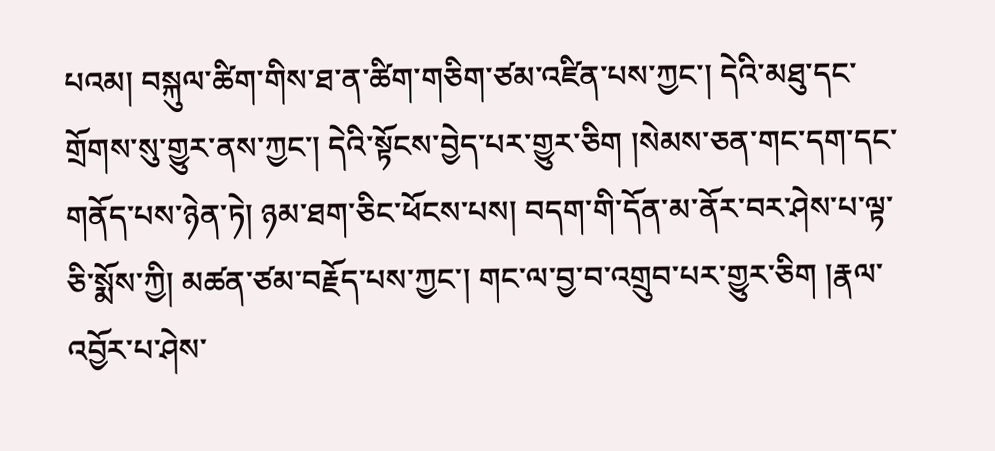པའམ། བསྐུལ་ཚིག་གིས་ཐ་ན་ཚིག་གཅིག་ཙམ་འཛིན་པས་ཀྱང་། དེའི་མཐུ་དང་གྲོགས་སུ་གྱུར་ནས་ཀྱང་། དེའི་སྟོངས་བྱེད་པར་གྱུར་ཅིག །སེམས་ཅན་གང་དག་དང་གནོད་པས་ཉེན་ཏེ། ཉམ་ཐག་ཅིང་ཕོངས་པས། བདག་གི་དོན་མ་ནོར་བར་ཤེས་པ་ལྟ་ཅི་སྨོས་ཀྱི། མཚན་ཙམ་བརྗོད་པས་ཀྱང་། གང་ལ་བྱ་བ་འགྲུབ་པར་གྱུར་ཅིག །རྣལ་འབྱོར་པ་ཤེས་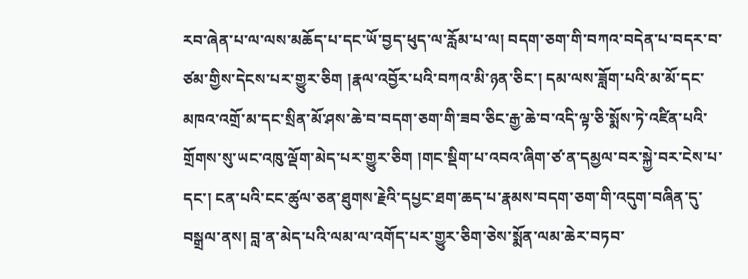རབ་ཞེན་པ་ལ་ལས་མཆོད་པ་དང་ཡོ་བྱད་ཕུད་ལ་རློམ་པ་ལ། བདག་ཅག་གི་བཀའ་བདེན་པ་བདར་བ་ཙམ་གྱིས་དེངས་པར་གྱུར་ཅིག །རྣལ་འབྱོར་པའི་བཀའ་མི་ཉན་ཅིང་། དམ་ལས་ཟློག་པའི་མ་མོ་དང་མཁའ་འགྲོ་མ་དང་སྲིན་མོ་ཤས་ཆེ་བ་བདག་ཅག་གི་ཟབ་ཅིང་རྒྱ་ཆེ་བ་འདི་ལྟ་ཅི་སྨོས་ཏེ་འཛིན་པའི་གྲོགས་སུ་ཡང་འཁུ་ལྡོག་མེད་པར་གྱུར་ཅིག །གང་སྡིག་པ་འབའ་ཞིག་ཙ་ན་དམྱལ་བར་སྐྱེ་བར་ངེས་པ་དང་། ངན་པའི་ངང་ཚུལ་ཅན་ཐུགས་རྗེའི་དཔྱང་ཐག་ཆད་པ་རྣམས་བདག་ཅག་གི་འདུག་བཞིན་དུ་བསྒྲལ་ནས། བླ་ན་མེད་པའི་ལམ་ལ་འགོད་པར་གྱུར་ཅིག་ཅེས་སྨོན་ལམ་ཆེར་བཏབ་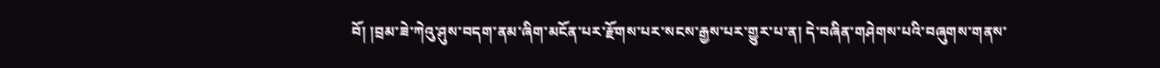བོ། །བྲམ་ཟེ་ཀེའུ་ཤུས་བདག་ནམ་ཞིག་མངོན་པར་རྫོགས་པར་སངས་རྒྱས་པར་གྱུར་པ་ན། དེ་བཞིན་གཤེགས་པའི་བཞུགས་གནས་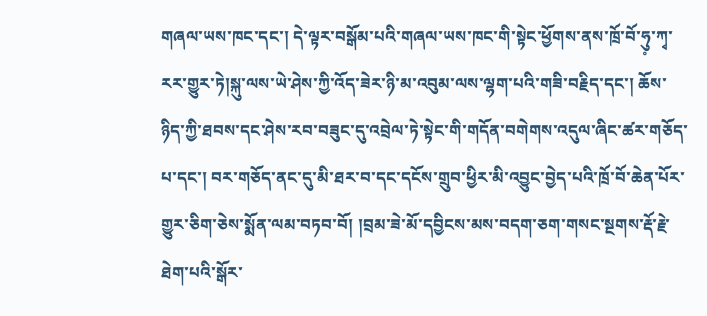གཞལ་ཡས་ཁང་དང་། དེ་ལྟར་བསྒོམ་པའི་གཞལ་ཡས་ཁང་གི་སྟེང་ཕྱོགས་ནས་ཁྲོ་བོ་ཧུ༷་ཀྭ་རར་གྱུར་ཏེ།སྐུ་ལས་ཡེ་ཤེས་ཀྱི་འོད་ཟེར་ཉི་མ་འབུམ་ལས་ལྷག་པའི་གཟི་བརྗིད་དང་། ཆོས་ཉིད་ཀྱི་ཐབས་དང་ཤེས་རབ་བཟུང་དུ་འབྲེལ་ཏེ་སྟེང་གི་གདོན་བགེགས་འདུལ་ཞིང་ཚར་གཅོད་པ་དང་། བར་གཅོད་ནང་དུ་མི་ཐར་བ་དང་དངོས་གྲུབ་ཕྱིར་མི་འབྱུང་བྱེད་པའི་ཁྲོ་བོ་ཆེན་པོར་གྱུར་ཅིག་ཅེས་སྨོན་ལམ་བཏབ་བོ། །བྲམ་ཟེ་མོ་དབྱིངས་མས་བདག་ཅག་གསང་སྔགས་རྡོ་རྗེ་ཐེག་པའི་སྒོར་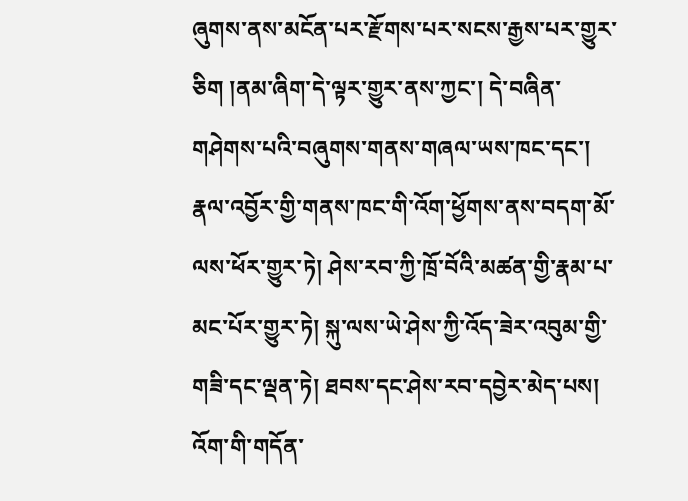ཞུགས་ནས་མངོན་པར་རྫོགས་པར་སངས་རྒྱས་པར་གྱུར་ཅིག །ནམ་ཞིག་དེ་ལྟར་གྱུར་ནས་ཀྱང་། དེ་བཞིན་གཤེགས་པའི་བཞུགས་གནས་གཞལ་ཡས་ཁང་དང་། རྣལ་འབྱོར་གྱི་གནས་ཁང་གི་འོག་ཕྱོགས་ནས་བདག་མོ་ལས་ཕོར་གྱུར་ཏེ། ཤེས་རབ་ཀྱི་ཁྲོ་བོའི་མཚན་གྱི་རྣམ་པ་མང་པོར་གྱུར་ཏེ། སྐུ་ལས་ཡེ་ཤེས་ཀྱི་འོད་ཟེར་འབུམ་གྱི་གཟི་དང་ལྡན་ཏེ། ཐབས་དང་ཤེས་རབ་དབྱེར་མེད་པས། འོག་གི་གདོན་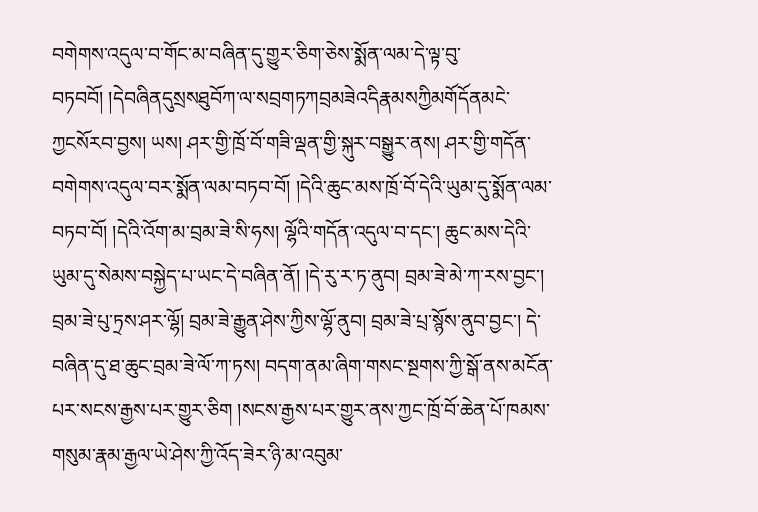བགེགས་འདུལ་བ་གོང་མ་བཞིན་དུ་གྱུར་ཅིག་ཅེས་སྨོན་ལམ་དེ་ལྟ་བུ་བཏབབོ། །དེབཞིནདུསྲསཐུབོཀ་ལ་སབྲགཏཀབྲམཟེའདིརྣམསཀྱིམགོདོནམངེ་ཀྱངསོརབ་བྱས། ཡས། ཤར་གྱི་ཁྲོ་བོ་གཟི་ལྡན་གྱི་སྐུར་བསྒྱུར་ནས། ཤར་གྱི་གདོན་བགེགས་འདུལ་བར་སྨོན་ལམ་བཏབ་བོ། །དེའི་ཆུང་མས་ཁྲོ་བོ་དེའི་ཡུམ་དུ་སྨོན་ལམ་བཏབ་བོ། །དེའི་འོག་མ་བྲམ་ཟེ་སི་ཧས། ལྷོའི་གདོན་འདུལ་བ་དང་། ཆུང་མས་དེའི་ཡུམ་དུ་སེམས་བསྐྱེད་པ་ཡང་དེ་བཞིན་ནོ། །དེ་རུ་ར་ཏ་ནུབ། བྲམ་ཟེ་མེ་ཀ་རས་བྱང་། བྲམ་ཟེ་པུ་ཏྲས་ཤར་ལྷོ། བྲམ་ཟེ་རྒྱུན་ཤེས་ཀྱིས་ལྷོ་ནུབ། བྲམ་ཟེ་པྲ་སྙོས་ནུབ་བྱང་། དེ་བཞིན་དུ་ཐ་ཆུང་བྲམ་ཟེ་ལོ་ཀ་ཏས། བདག་ནམ་ཞིག་གསང་སྔགས་ཀྱི་སྒོ་ནས་མངོན་པར་སངས་རྒྱས་པར་གྱུར་ཅིག །སངས་རྒྱས་པར་གྱུར་ནས་ཀྱང་ཁྲོ་བོ་ཆེན་པོ་ཁམས་གསུམ་རྣམ་རྒྱལ་ཡེ་ཤེས་ཀྱི་འོད་ཟེར་ཉི་མ་འབུམ་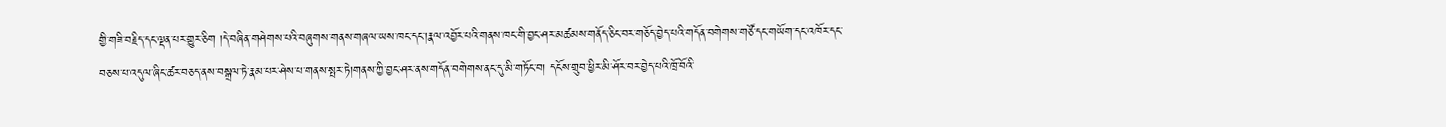གྱི་གཟི་བརྗིད་དང་ལྡན་པར་གྱུར་ཅིག །དེ་བཞིན་གཤེགས་པའི་བཞུགས་གནས་གཞལ་ཡས་ཁང་དང་།རྣལ་འབྱོར་པའི་གནས་ཁང་གི་བྱང་ཤར་མཚམས་གནོད་ཅིང་བར་གཅོད་བྱེད་པའི་གདོན་བགེགས་གཙོ་དང་གཡོག་དང་འཁོར་དང་བཅས་པ་འདུལ་ཞིང་ཚར་བཅད་ནས་བསྒྲལ་ཏེ་རྣམ་པར་ཤེས་པ་གནས་སྤར་ཏེ།གནས་ཀྱི་བྱང་ཤར་ནས་གདོན་བགེགས་ནང་དུ་མི་གཏོང་བ། དངོས་གྲུབ་ཕྱིར་མི་ཤོར་བར་བྱེད་པའི་ཁྲོ་བོའི་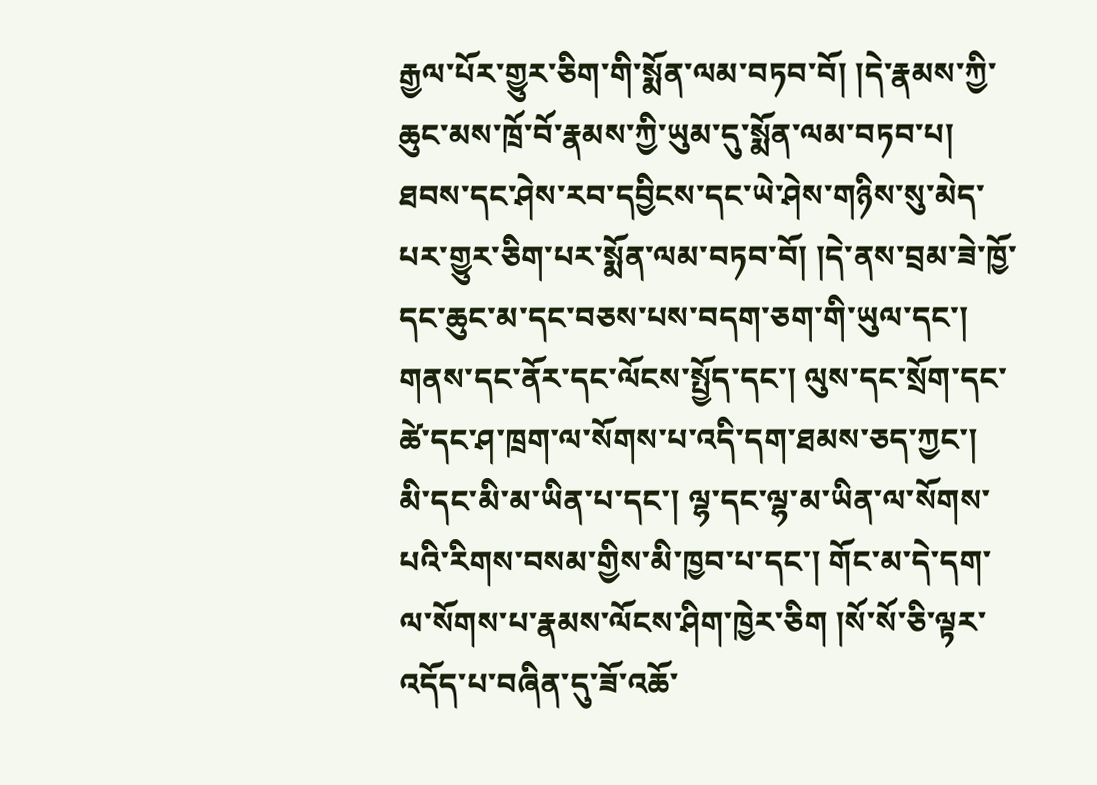རྒྱལ་པོར་གྱུར་ཅིག་གི་སྨོན་ལམ་བཏབ་བོ། །དེ་རྣམས་ཀྱི་ཆུང་མས་ཁྲོ་བོ་རྣམས་ཀྱི་ཡུམ་དུ་སྨོན་ལམ་བཏབ་པ། ཐབས་དང་ཤེས་རབ་དབྱིངས་དང་ཡེ་ཤེས་གཉིས་སུ་མེད་པར་གྱུར་ཅིག་པར་སྨོན་ལམ་བཏབ་བོ། །དེ་ནས་བྲམ་ཟེ་ཁྱོ་དང་ཆུང་མ་དང་བཅས་པས་བདག་ཅག་གི་ཡུལ་དང་། གནས་དང་ནོར་དང་ལོངས་སྤྱོད་དང་། ལུས་དང་སྲོག་དང་ཚེ་དང་ཤ་ཁྲག་ལ་སོགས་པ་འདི་དག་ཐམས་ཅད་ཀྱང་། མི་དང་མི་མ་ཡིན་པ་དང་། ལྷ་དང་ལྷ་མ་ཡིན་ལ་སོགས་པའི་རིགས་བསམ་གྱིས་མི་ཁྱབ་པ་དང་། གོང་མ་དེ་དག་ལ་སོགས་པ་རྣམས་ལོངས་ཤིག་ཁྱེར་ཅིག །སོ་སོ་ཅི་ལྟར་འདོད་པ་བཞིན་དུ་ཟོ་འཆོ་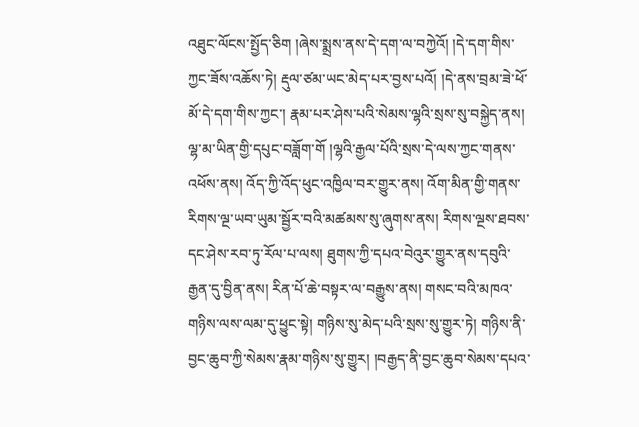འཐུང་ལོངས་སྤྱོད་ཅིག །ཞེས་སྨྲས་ནས་དེ་དག་ལ་བཀྱེའོ། །དེ་དག་གིས་ཀྱང་ཟོས་འཆོས་ཏེ། རྡུལ་ཙམ་ཡང་མེད་པར་བྱས་པའོ། །དེ་ནས་བྲམ་ཟེ་ཕོ་མོ་དེ་དག་གིས་ཀྱང་། རྣམ་པར་ཤེས་པའི་སེམས་ལྷའི་སྲས་སུ་བསྐྱེད་ནས། ལྷ་མ་ཡིན་གྱི་དཔུང་བཟློག་གོ །ལྷའི་རྒྱལ་པོའི་སྲས་དེ་ལས་ཀྱང་གནས་འཕོས་ནས། འོད་ཀྱི་འོད་ཕུང་འཁྱིལ་བར་གྱུར་ནས། འོག་མིན་གྱི་གནས་རིགས་ལྔ་ཡབ་ཡུམ་སྦྱོར་བའི་མཚམས་སུ་ཞུགས་ནས། རིགས་ལྔས་ཐབས་དང་ཤེས་རབ་ཏུ་རོལ་པ་ལས། ཐུགས་ཀྱི་དཔའ་བེའུར་གྱུར་ནས་དབུའི་རྒྱན་དུ་བྱིན་ནས། རིན་པོ་ཆེ་བསྟར་ལ་བརྒྱུས་ནས། གསང་བའི་མཁའ་གཉིས་ལས་ལམ་དུ་ཕྱུང་སྟེ། གཉིས་སུ་མེད་པའི་སྲས་སུ་གྱུར་ཏེ། གཉིས་ནི་བྱང་ཆུབ་ཀྱི་སེམས་རྣམ་གཉིས་སུ་གྱུར། །བརྒྱད་ནི་བྱང་ཆུབ་སེམས་དཔའ་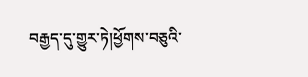བརྒྱད་དུ་གྱུར་ཏེ།ཕྱོགས་བཅུའི་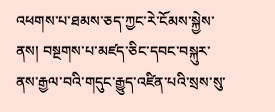འཕགས་པ་ཐམས་ཅད་ཀྱང་རེ་ངོམས་སྐྱེས་ནས། བསྔགས་པ་མཛད་ཅིང་དབང་བསྐུར་ནས་རྒྱལ་བའི་གདུང་རྒྱུད་འཛིན་པའི་སྲས་སུ་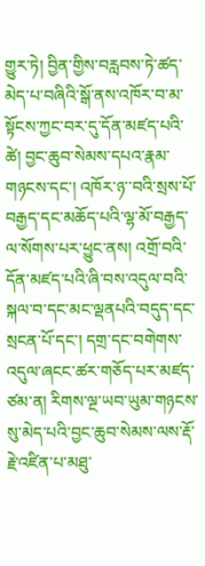གྱུར་ཏེ། བྱིན་གྱིས་བརླབས་ཏེ་ཚད་མེད་པ་བཞིའི་སྒོ་ནས་འཁོར་བ་མ་སྟོངས་ཀྱང་བར་དུ་དོན་མཛད་པའི་ཚེ། བྱང་ཆུབ་སེམས་དཔའ་རྣམ་གཉངས་དང་། འཁོར་ཉ་་བའི་སྲས་པོ་བརྒྱད་དང་མཆོད་པའི་ལྷ་མོ་བརྒྱད་ལ་སོགས་པར་ཕྱུང་ནས། འགྲོ་བའི་དོན་མཛད་པའི་ཞི་བས་འདུལ་བའི་སྐལ་བ་དང་མང་ལྡནཔའི་བདུད་དང་སྲངན་པོ་དང་། དགྲ་དང་བགེགས་འདུལ་ཞངང་ཚར་གཅོད་པར་མཛད་ཙམ་ན། རིགས་ལྔ་ཡབ་ཡུམ་གཉངས་སུ་མེད་པའི་བྱང་ཆུབ་སེམས་ལས་རྡོ་རྗེ་འཛིན་པ་མཐུ་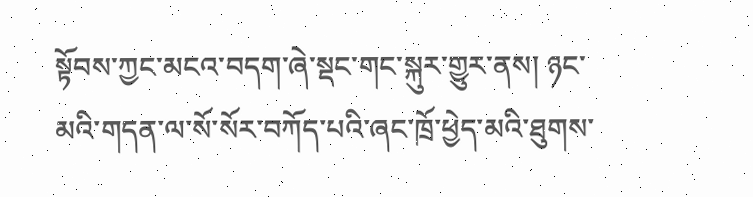སྟོབས་ཀྱང་མངའ་བདག་ཞེ་སྡང་གང་སྐུར་གྱུར་ནས། ཉང་མའི་གདན་ལ་སོ་སོར་བཀོད་པའི་ཞང་ཁྲོ་ཕྱེད་མའི་ཐུགས་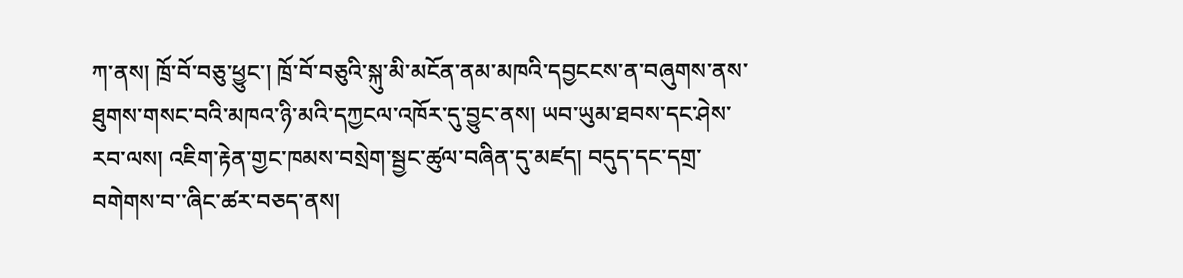ཀ་ནས། ཁྲོ་བོ་བཅུ་ཕྱུང་། ཁྲོ་བོ་བཅུའི་སྐུ་མི་མངོན་ནམ་མཁའི་དབྱངངས་ན་བཞུགས་ནས་ཐུགས་གསང་བའི་མཁའ་ཉི་མའི་དཀྱངལ་འཁོར་དུ་བྱུང་ནས། ཡབ་ཡུམ་ཐབས་དང་ཤེས་རབ་ལས། འཇིག་རྟེན་གྱང་ཁམས་བསྲེག་སྦྱང་ཚུལ་བཞིན་དུ་མཛད། བདུད་དང་དགྲ་བགེགས་བ་་ཞིང་ཚར་བཅད་ནས།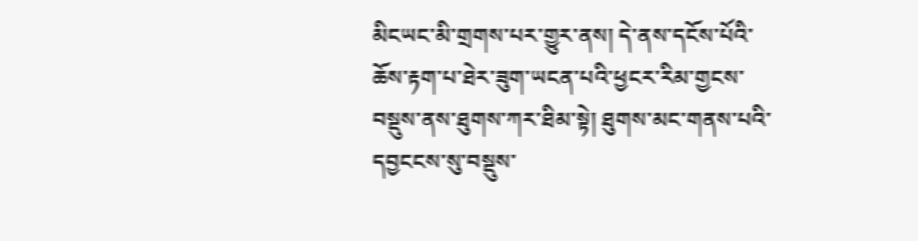མིངཡང་མི་གྲགས་པར་གྱུར་ནས། དེ་ནས་དངོས་པོའི་ཆོས་རྟག་པ་ཐེར་ཟུག་ཡངན་པའི་ཕྱངར་རིམ་གྱངས་བསྡུས་ནས་ཐུགས་ཀར་ཐིམ་སྟེ། ཐུགས་མང་གནས་པའི་དབྱངངས་སུ་བསྡུས་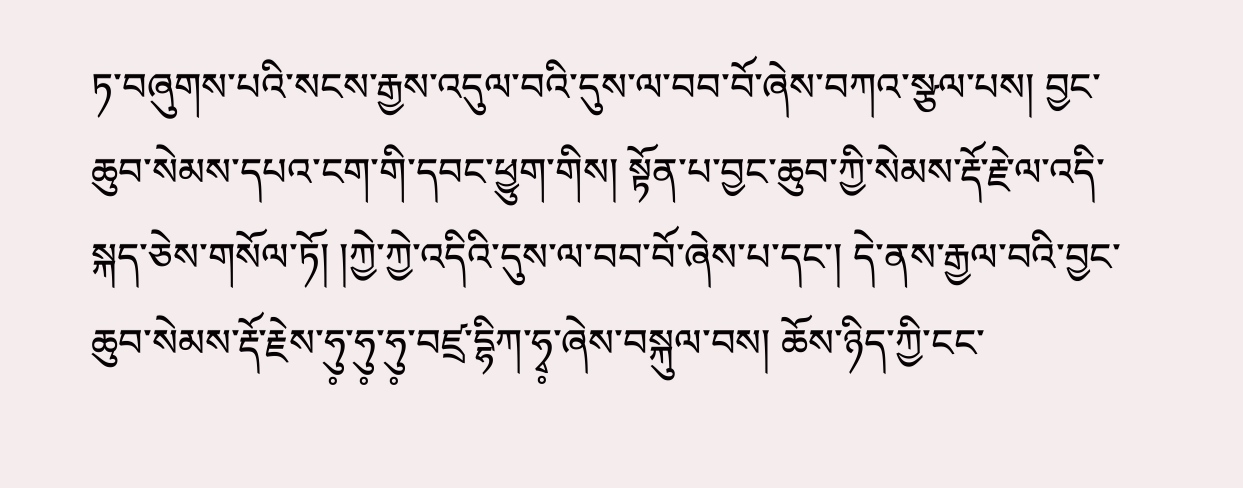ཏ་བཞུགས་པའི་སངས་རྒྱས་འདུལ་བའི་དུས་ལ་བབ་བོ་ཞེས་བཀའ་སྩལ་པས། བྱང་ཆུབ་སེམས་དཔའ་ངག་གི་དབང་ཕྱུག་གིས། སྟོན་པ་བྱང་ཆུབ་ཀྱི་སེམས་རྡོ་རྗེ་ལ་འདི་སྐད་ཅེས་གསོལ་ཏོ། །ཀྱེ་ཀྱེ་འདིའི་དུས་ལ་བབ་བོ་ཞེས་པ་དང་། དེ་ནས་རྒྱལ་བའི་བྱང་ཆུབ་སེམས་རྡོ་རྗེས་ཧུ༷་ཧུ༷་ཧུ༷་བཛྲ་དྷིཀ་ཧྭ༷་ཞེས་བསྐུལ་བས། ཆོས་ཉིད་ཀྱི་ངང་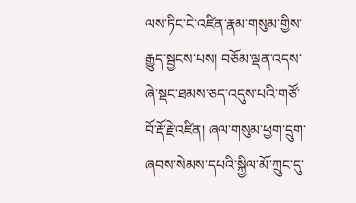ལས་ཏིང་ངེ་འཛིན་རྣམ་གསུམ་གྱིས་རྒྱུད་སྦྱངས་པས། བཅོམ་ལྡན་འདས་ཞེ་སྡང་ཐམས་ཅད་འདུས་པའི་གཙོ་བོ་རྡོ་རྗེ་འཛིན། ཞལ་གསུམ་ཕྱག་དྲུག་ཞབས་སེམས་དཔའི་སྐྱིལ་མོ་ཀྲུང་དུ་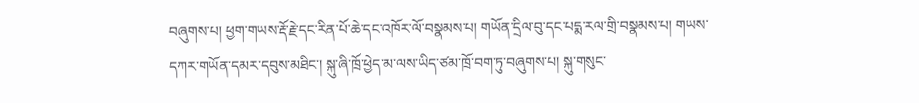བཞུགས་པ། ཕྱག་གཡས་རྡོ་རྗེ་དང་རིན་པོ་ཆེ་དང་འཁོར་ལོ་བསྣམས་པ། གཡོན་དྲིལ་བུ་དང་པདྨ་རལ་གྲི་བསྣམས་པ། གཡས་དཀར་གཡོན་དམར་དབུས་མཐིང་། སྐུ་ཞི་ཁྲོ་ཕྱེད་མ་ལས་ཡིད་ཙམ་ཁྲོ་བག་ཏུ་བཞུགས་པ། སྐུ་གསུང་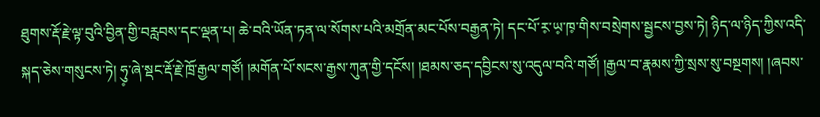ཐུགས་རྡོ་རྗེ་ལྟ་བུའི་བྱིན་གྱི་བརླབས་དང་ལྡན་པ། ཆེ་བའི་ཡོན་ཏན་ལ་སོགས་པའི་མགྲོན་མང་པོས་བརྒྱན་ཏེ། དང་པོ་ར༷་ཡ༷་ཁ༷་གིས་བསྲེགས་སྦྱངས་བྱས་ཏེ། ཉིད་ལ་ཉིད་ཀྱིས་འདི་སྐད་ཅེས་གསུངས་ཏེ། ཧུ༷་ཞེ་སྡང་རྡོ་རྗེ་ཁྲོ་རྒྱལ་གཙོ། །མགོན་པོ་སངས་རྒྱས་ཀུན་གྱི་དངོས། །ཐམས་ཅད་དབྱིངས་སུ་འདུལ་བའི་གཙོ། །རྒྱལ་བ་རྣམས་ཀྱི་སྲས་སུ་བསྔགས། །ཞབས་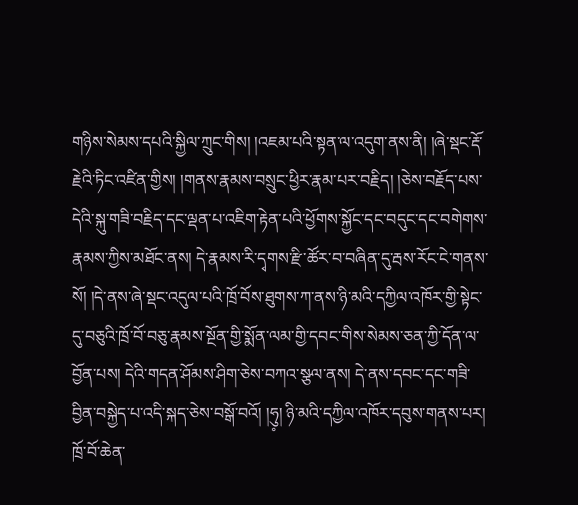གཉིས་སེམས་དཔའི་སྐྱིལ་ཀྲུང་གིས། །འཇམ་པའི་སྟན་ལ་འདུག་ནས་ནི། །ཞེ་སྡང་རྡོ་རྗེའི་ཏིང་འཛིན་གྱིས། །གནས་རྣམས་བསྲུང་ཕྱིར་རྣམ་པར་བརྗིད། །ཅེས་བརྗོད་པས་དེའི་སྐུ་གཟི་བརྗིད་དང་ལྡན་པ་འཇིག་རྟེན་པའི་ཕྱོགས་སྐྱོང་དང་བདུང་དང་བགེགས་རྣམས་ཀྱིས་མཐོང་ནས། དེ་རྣམས་རི་དྭགས་རྫི་ཚོར་བ་བཞིན་དུ་རྦས་རོང་ངེ་གནས་སོ། །དེ་ནས་ཞེ་སྡང་འདུལ་པའི་ཁྲོ་བོས་ཐུགས་ཀ་ནས་ཉི་མའི་དཀྱིལ་འཁོར་གྱི་སྟེང་དུ་བཅུའི་ཁྲོ་བོ་བཅུ་རྣམས་སྔོན་གྱི་སྨོན་ལམ་གྱི་དབང་གིས་སེམས་ཅན་ཀྱི་དོན་ལ་བྱོན་པས། དེའི་གདན་ཤོམས་ཤིག་ཅེས་བཀའ་སྩལ་ནས། དེ་ནས་དབང་དང་གཟི་བྱིན་བསྐྱེད་པ་འདི་སྐད་ཅེས་བསྒོ་བའོ། །ཧུ༷། ཉི་མའི་དཀྱིལ་འཁོར་དབུས་གནས་པར། ཁྲོ་བོ་ཆེན་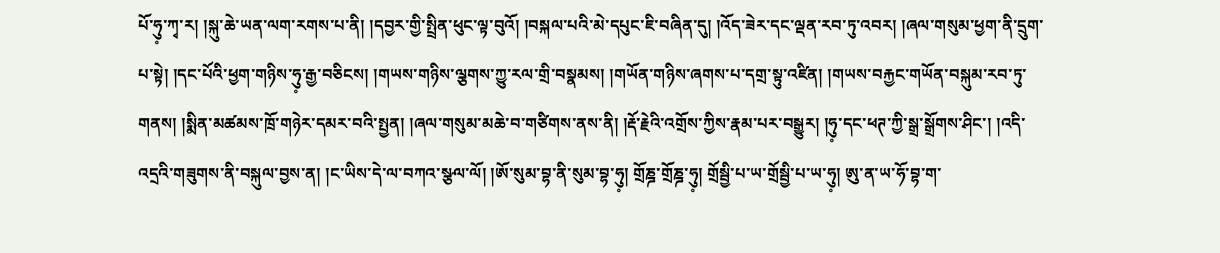པོ་ཧུ༷་ཀྭ་ར། །སྐུ་ཆེ་ཡན་ལག་རགས་པ་ནི། །དབྱར་གྱི་སྤྲིན་ཕུང་ལྟ་བུའོ། །བསྐལ་པའི་མེ་དཔུང་ཇི་བཞིན་དུ། །འོད་ཟེར་དང་ལྡན་རབ་ཏུ་འབར། །ཞལ་གསུམ་ཕྱག་ནི་དྲུག་པ་སྟེ། །དང་པོའི་ཕྱག་གཉིས་ཧུ༷་རྒྱ་བཅིངས། །གཡས་གཉིས་ལྕགས་ཀྱུ་རལ་གྲི་བསྣམས། །གཡོན་གཉིས་ཞགས་པ་དགྲ་སྟུ་འཛིན། །གཡས་བརྐྱང་གཡོན་བསྐུམ་རབ་ཏུ་གནས། །སྨིན་མཚམས་ཁྲོ་གཉེར་དམར་བའི་སྤྱན། །ཞལ་གསུམ་མཆེ་བ་གཙིགས་ནས་ནི། །རྡོ་རྗེའི་འགྲོས་ཀྱིས་རྣམ་པར་བསྒྱུར། །ཧུ༷་དང་ཕཊ་ཀྱི་སྒྲ་སྒྲོགས་ཤིང་། །འདི་འདྲའི་གཟུགས་ནི་བསྐུལ་བྱས་ན། །ང་ཡིས་དེ་ལ་བཀའ་སྩལ་ལོ། །ཨོ་སུམ་བྷ་ནི་སུམ་བྷ་ཧུ༷། གྲོཎྜ་གྲོཎྜ་ཧུ༷། གྲོསྦྱི་པ་ཡ་གྲོསྦྱི་པ་ཡ་ཧུ༷། ཨུ་ན་ཡ་ཧོ་བྷ་ག་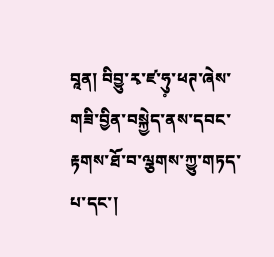བཱན། བིབྱུ་རྭ་ཛ་ཧུ༷་ཕཊ་ཞེས་གཟི་བྱིན་བསྐྱེད་ནས་དབང་རྟགས་ཐོ་བ་ལྕགས་ཀྱུ་གཏད་པ་དང་།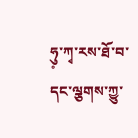ཧུ༷་ཀྭ་རས་ཐོ་བ་དང་ལྕགས་ཀྱུ་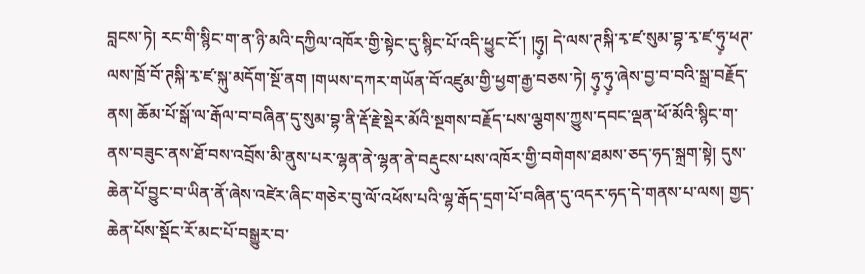བླངས་ཏེ། རང་གི་སྙིང་ག་ན་ཉི་མའི་དཀྱིལ་འཁོར་གྱི་སྟེང་དུ་སྙིང་པོ་འདི་ཕྱུང་ངོ་། །ཧུ༷། དེ་ལས་ཊསྐི་རྭ་ཛ་སུམ་བྷ་རྭ་ཛ་ཧུ༷་ཕཊ་ལས་ཁྲོ་བོ་ཊསྐི་རྭ་ཛ་སྐུ་མདོག་སྔོ་ནག །གཡས་དཀར་གཡོན་བོ་འཛུམ་གྱི་ཕྱག་རྒྱ་བཅས་ཏེ། ཧུ༷་ཧུ༷་ཞེས་བྱ་བ་བའི་སྒྲ་བརྗོད་ནས། ཆོམ་པོ་སྒོ་ལ་རྒོལ་བ་བཞིན་དུ་སུམ་བྷ་ནི་རྡོ་རྗེ་སྡེར་མོའི་སྔགས་བརྗོད་པས་ལྕགས་ཀྱུས་དབང་ལྡན་ཕོ་མོའི་སྙིང་ག་ནས་བཟུང་ནས་ཐོ་བས་འབྲོས་མི་ནུས་པར་ལྷན་ནེ་ལྷན་ནེ་བརྡུངས་པས་འཁོར་གྱི་བགེགས་ཐམས་ཅད་ཧད་སྐྲག་སྟེ། དུས་ཆེན་པོ་བྱུང་བ་ཡིན་ནོ་ཞེས་འཛེར་ཞིང་གཅེར་བུ་ལོ་འཕོས་པའི་ལྷ་རྒོད་དྲག་པོ་བཞིན་དུ་འདར་ཧད་དེ་གནས་པ་ལས། གྱད་ཆེན་པོས་སྡོང་རོ་མང་པོ་བསྒྱུར་བ་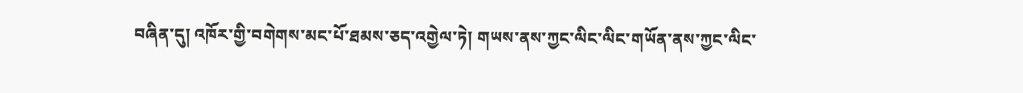བཞིན་དུ། འཁོར་གྱི་བགེགས་མང་པོ་ཐམས་ཅད་འགྱེལ་ཏེ། གཡས་ནས་ཀྱང་ལིང་ལིང་གཡོན་ནས་ཀྱང་ལིང་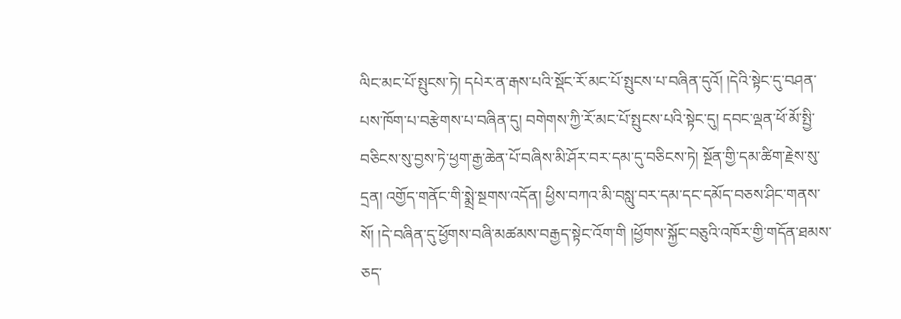ལིང་མང་པོ་སྤུངས་ཏེ། དཔེར་ན་རྒས་པའི་སྡོང་རོ་མང་པོ་སྤུངས་པ་བཞིན་དུའོ། །དེའི་སྟེང་དུ་བཤན་པས་ཁོག་པ་བརྩེགས་པ་བཞིན་དུ། བགེགས་ཀྱི་རོ་མང་པོ་སྤུངས་པའི་སྟེང་དུ། དབང་ལྡན་ཕོ་མོ་སྤྱི་བཅིངས་སུ་བྱས་ཏེ་ཕྱག་རྒྱ་ཆེན་པོ་བཞིས་མི་ཤོར་བར་དམ་དུ་བཅིངས་ཏེ། སྔོན་གྱི་དམ་ཚིག་རྗེས་སུ་དྲན། འགྱོད་གནོང་གི་སྨྲེ་སྔགས་འདོན། ཕྱིས་བཀའ་མི་བསླུ་བར་དམ་དང་དམོད་བཅས་ཤིང་གནས་སོ། །དེ་བཞིན་དུ་ཕྱོགས་བཞི་མཚམས་བརྒྱད་སྟེང་འོག་གི །ཕྱོགས་སྐྱོང་བཅུའི་འཁོར་གྱི་གདོན་ཐམས་ཅད་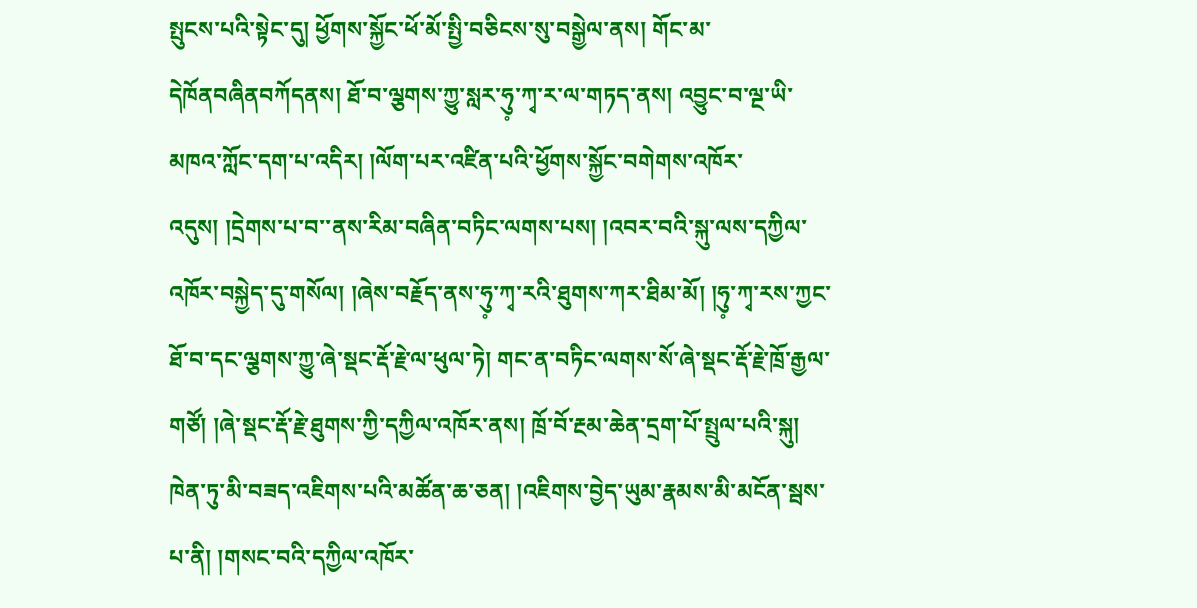སྤུངས་པའི་སྟེང་དུ། ཕྱོགས་སྐྱོང་ཕོ་མོ་སྤྱི་བཅིངས་སུ་བསྒྱེལ་ནས། གོང་མ་དེཁོནབཞིནབཀོདནས། ཐོ་བ་ལྕགས་ཀྱུ་སླར་ཧུ༷་ཀྭ་ར་ལ་གཏད་ནས། འབྱུང་བ་ལྔ་ཡི་མཁའ་ཀློང་དག་པ་འདིར། །ལོག་པར་འཛིན་པའི་ཕྱོགས་སྐྱོང་བགེགས་འཁོར་འདུས། །དྲེགས་པ་བ་་ནས་རིམ་བཞིན་བཏིང་ལགས་པས། །འབར་བའི་སྐུ་ལས་དཀྱིལ་འཁོར་བསྐྱེད་དུ་གསོལ། །ཞེས་བརྗོད་ནས་ཧུ༷་ཀྭ་རའི་ཐུགས་ཀར་ཐིམ་མོ། །ཧུ༷་ཀྭ་རས་ཀྱང་ཐོ་བ་དང་ལྕགས་ཀྱུ་ཞེ་སྡང་རྡོ་རྗེ་ལ་ཕུལ་ཏེ། གང་ན་བཏིང་ལགས་སོ་ཞེ་སྡང་རྡོ་རྗེ་ཁྲོ་རྒྱལ་གཙོ། །ཞེ་སྡང་རྡོ་རྗེ་ཐུགས་ཀྱི་དཀྱིལ་འཁོར་ནས། ཁྲོ་བོ་རྔམ་ཆེན་དྲག་པོ་སྤྲུལ་པའི་སྐུ། ཁེན་ཏུ་མི་བཟད་འཇིགས་པའི་མཚོན་ཆ་ཅན། །འཇིགས་བྱེད་ཡུམ་རྣམས་མི་མངོན་སྦས་པ་ནི། །གསང་བའི་དཀྱིལ་འཁོར་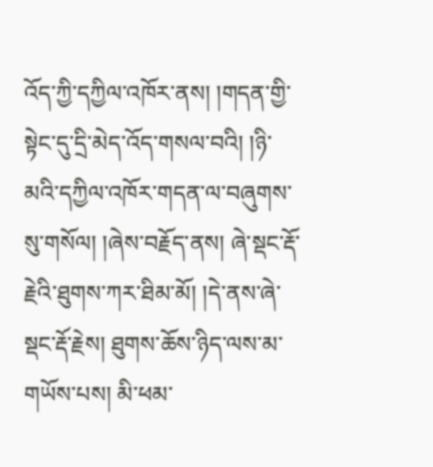འོད་ཀྱི་དཀྱིལ་འཁོར་ནས། །གདན་གྱི་སྟེང་དུ་དྲི་མེད་འོད་གསལ་བའི། །ཉི་མའི་དཀྱིལ་འཁོར་གདན་ལ་བཞུགས་སུ་གསོལ། །ཞེས་བརྗོད་ནས། ཞེ་སྡང་རྡོ་རྗེའི་ཐུགས་ཀར་ཐིམ་མོ། །དེ་ནས་ཞེ་སྡང་རྡོ་རྗེས། ཐུགས་ཆོས་ཉིད་ལས་མ་གཡོས་པས། མི་ཕམ་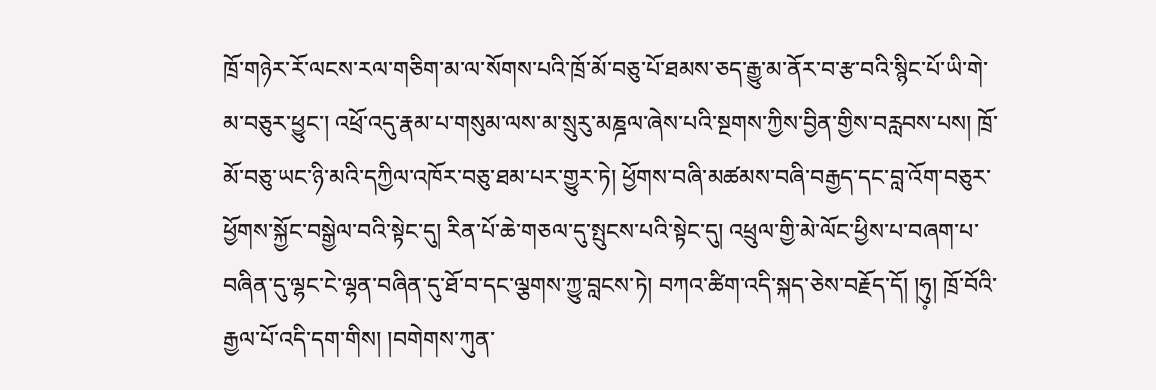ཁྲོ་གཉེར་རོ་ལངས་རལ་གཅིག་མ་ལ་སོགས་པའི་ཁྲོ་མོ་བཅུ་པོ་ཐམས་ཅད་རྒྱུ་མ་ནོར་བ་རྩ་བའི་སྙིང་པོ་ཡི་གེ་མ་བཅུར་ཕྱུང་། འཕྲོ་འདུ་རྣམ་པ་གསུམ་ལས་མ་སྲུརུ་མཎྜལ་ཞེས་པའི་སྔགས་ཀྱིས་བྱིན་གྱིས་བརླབས་པས། ཁྲོ་མོ་བཅུ་ཡང་ཉི་མའི་དཀྱིལ་འཁོར་བཅུ་ཐམ་པར་གྱུར་ཏེ། ཕྱོགས་བཞི་མཚམས་བཞི་བརྒྱད་དང་བླ་འོག་བཅུར་ཕྱོགས་སྐྱོང་བསྒྱེལ་བའི་སྟེང་དུ། རིན་པོ་ཆེ་གཅལ་དུ་སྤུངས་པའི་སྟེང་དུ། འཕྲུལ་གྱི་མེ་ལོང་ཕྱིས་པ་བཞག་པ་བཞིན་དུ་ལྷང་ངེ་ལྷན་བཞིན་དུ་ཐོ་བ་དང་ལྕགས་ཀྱུ་བླངས་ཏེ། བཀའ་ཚིག་འདི་སྐད་ཅེས་བརྗོད་དོ། །ཧུ༷། ཁྲོ་བོའི་རྒྱལ་པོ་འདི་དག་གིས། །བགེགས་ཀུན་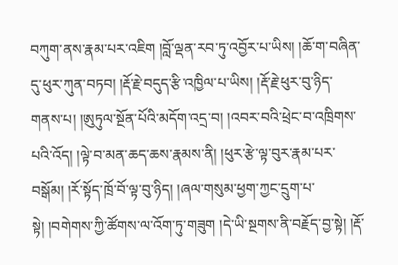བཀུག་ནས་རྣམ་པར་འཇིག །བློ་ལྡན་རབ་ཏུ་འབྱོར་པ་ཡིས། །ཆོ་ག་བཞིན་དུ་ཕུར་ཀུན་བཏབ། །རྡོ་རྗེ་བདུད་རྩི་འཁྱིལ་པ་ཡིས། །རྡོ་རྗེ་ཕུར་བུ་ཉིད་གནས་པ། །ཨུཏུལ་སྔོན་པོའི་མདོག་འདྲ་བ། །འབར་བའི་ཕྲེང་བ་འཁྲིགས་པའི་འོད། །ལྟེ་བ་མན་ཆད་ཆས་རྣམས་ནི། །ཕུར་རྩེ་ལྟ་བུར་རྣམ་པར་བསྒོམ། །རོ་སྟོད་ཁྲོ་བོ་ལྟ་བུ་ཉིད། །ཞལ་གསུམ་ཕྱག་ཀྱང་དྲུག་པ་སྟེ། །བགེགས་ཀྱི་ཚོགས་ལ་འོག་ཏུ་གཟུག །དེ་ཡི་སྔགས་ནི་བརྗོད་བྱ་སྟེ། །རྡོ་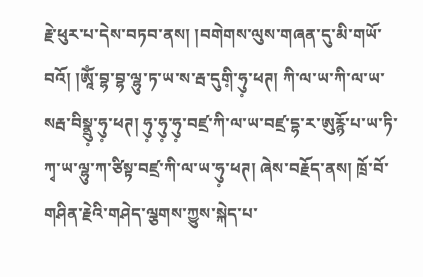རྗེ་ཕུར་པ་དེས་བཏབ་ནས། །བགེགས་ལུས་གཞན་དུ་མི་གཡོ་བའོ། །ཨཱོཾ་བྷ་བྷ་ལྷུ་ཏ་ཡ་ས་རྦ་དུགི༷་ཧུ༷་ཕཊ། ཀི་ལ་ཡ་ཀི་ལ་ཡ་སརྦ་བིསྣྲུ༷་ཧུ༷་ཕཊ། ཧུ༷་ཧུ༷་ཧུ༷་བཛྲ་ཀི་ལ་ཡ་བཛྲ་དྷ་ར་ཨུརྙོ་པ་ཡ་ཏི་ཀྭ་ཡ་ལྷུ་ཀ་ཙིསྟ་བཛྲ་ཀི་ལ་ཡ་ཧུ༷་ཕཊ། ཞེས་བརྗོད་ནས། ཁྲོ་བོ་གཤིན་རྗེའི་གཤེད་ལྕགས་ཀྱུས་སྐེད་པ་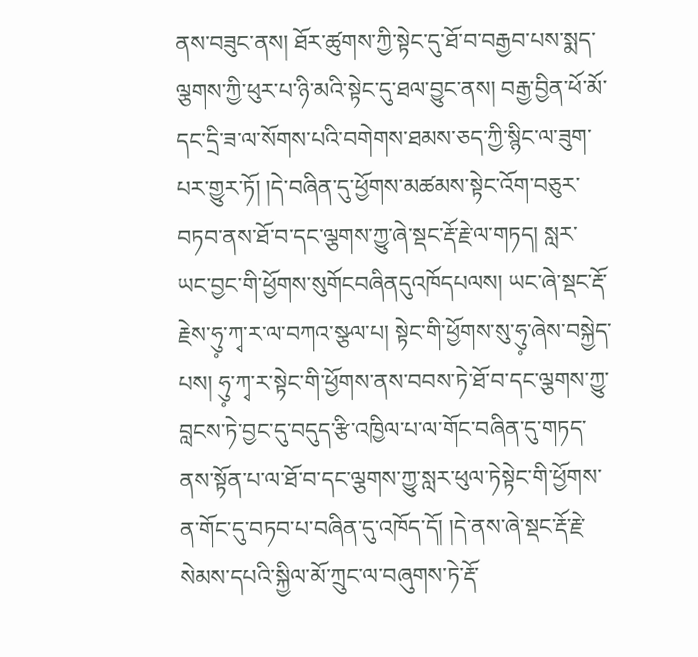ནས་བཟུང་ནས། ཐོར་ཚུགས་ཀྱི་སྟེང་དུ་ཐོ་བ་བརྒྱབ་པས་སྨད་ལྕགས་ཀྱི་ཕུར་པ་ཉི་མའི་སྟེང་དུ་ཐལ་བྱུང་ནས། བརྒྱ་བྱིན་ཕོ་མོ་དང་དྲི་ཟ་ལ་སོགས་པའི་བགེགས་ཐམས་ཅད་ཀྱི་སྙིང་ལ་ཟུག་པར་གྱུར་ཏོ། །དེ་བཞིན་དུ་ཕྱོགས་མཚམས་སྟེང་འོག་བཅུར་བཏབ་ནས་ཐོ་བ་དང་ལྕགས་ཀྱུ་ཞེ་སྡང་རྡོ་རྗེ་ལ་གཏད། སླར་ཡང་བྱང་གི་ཕྱོགས་སུགོངབཞིནདུའཁོདཔལས། ཡང་ཞེ་སྡང་རྡོ་རྗེས་ཧུ༷་ཀྭ་ར་ལ་བཀའ་སྩལ་པ། སྟེང་གི་ཕྱོགས་སུ་ཧུ༷་ཞེས་བསྐྱེད་པས། ཧུ༷་ཀྭ་ར་སྟེང་གི་ཕྱོགས་ནས་བབས་ཏེ་ཐོ་བ་དང་ལྕགས་ཀྱུ་བླངས་ཏེ་བྱང་དུ་བདུད་རྩི་འཁྱིལ་པ་ལ་གོང་བཞིན་དུ་གཏད་ནས་སྟོན་པ་ལ་ཐོ་བ་དང་ལྕགས་ཀྱུ་སླར་ཕུལ་ཏེསྟེང་གི་ཕྱོགས་ན་གོང་དུ་བཏབ་པ་བཞིན་དུ་འཁོད་དོ། །དེ་ནས་ཞེ་སྡང་རྡོ་རྗེ་སེམས་དཔའི་སྐྱིལ་མོ་ཀྲུང་ལ་བཞུགས་ཏེ་རྡོ་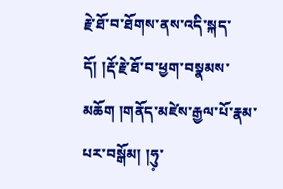རྗེ་ཐོ་བ་ཐོགས་ནས་འདི་སྐད་དོ། །རྡོ་རྗེ་ཐོ་བ་ཕྱག་བསྣམས་མཆོག །གནོད་མཛེས་རྒྱལ་པོ་རྣམ་པར་བསྒོམ། །ཧུ༷་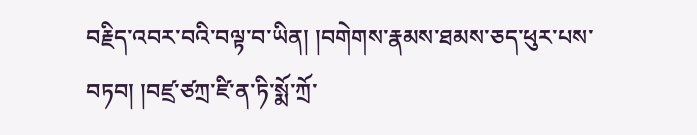བརྗིད་འབར་བའི་བལྟ་བ་ཡིན། །བགེགས་རྣམས་ཐམས་ཅད་ཕུར་པས་བཏབ། །བཛྲ་ཙཀྲ་ཛི་ན་ཏི་སྨོ་ཀྲོ་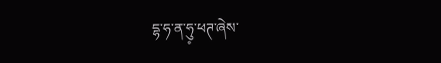དྷ་ཧ་ན་ཧུ༷་ཕཊ་ཞེས་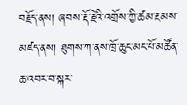བརྗོད་ནས། ཞབས་རྡོ་རྗེའི་འགྲོས་ཀྱི་ཚམ་རྔམས་མཛད་ནས། ཐུགས་ཀ་ནས་ཁྲོ་ཆུང་མང་པོ་མཚོན་ཆ་འབར་བ་སྐར་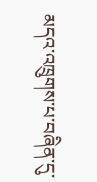མདའ་འཁྲུགས་པ་བཞིན་དུ་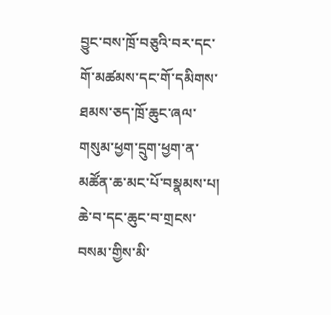བྱུང་བས་ཁྲོ་བཅུའི་བར་དང་གོ་མཚམས་དང་གོ་དམིགས་ཐམས་ཅད་ཁྲོ་ཆུང་ཞལ་གསུམ་ཕྱག་དྲུག་ཕྱག་ན་མཚོན་ཆ་མང་པོ་བསྣམས་པ། ཆེ་བ་དང་ཆུང་བ་གྲངས་བསམ་གྱིས་མི་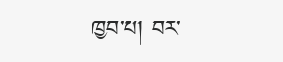ཁྱབ་པ། བར་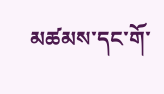མཚམས་དང་གོ་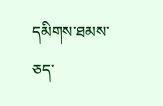དམིགས་ཐམས་ཅད་